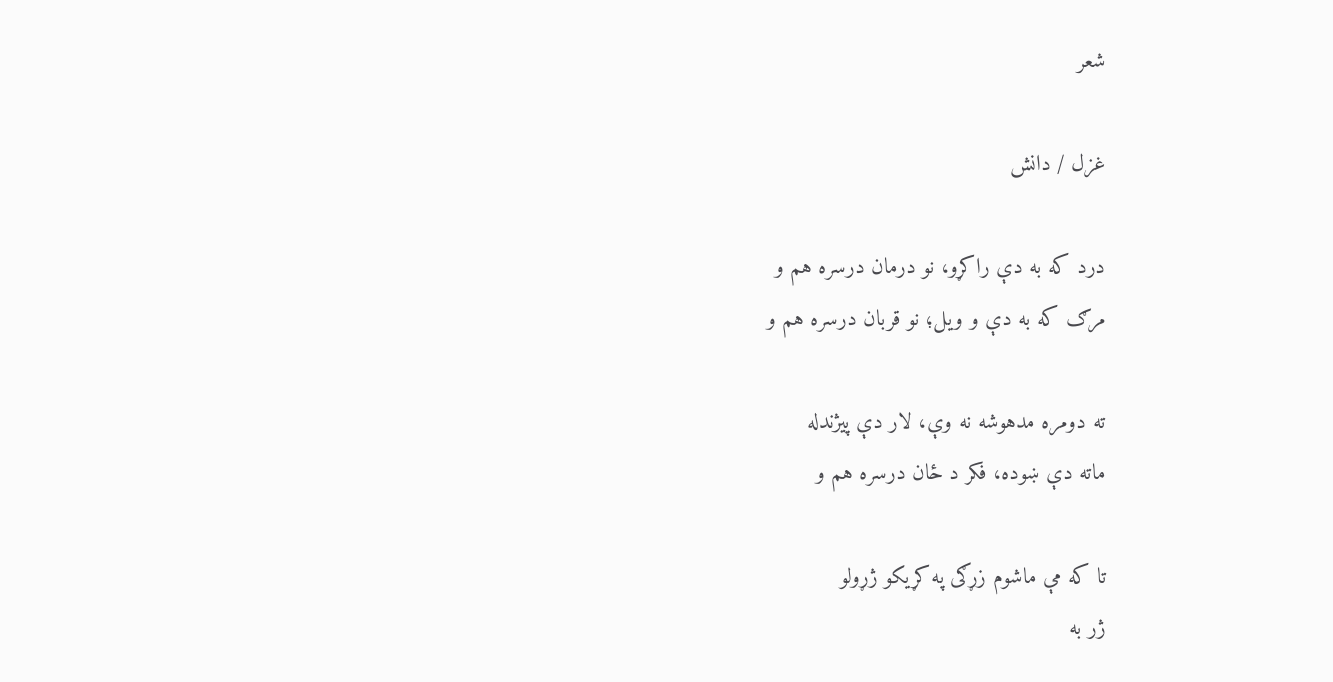شعر

غزل / دانش

درد که به دې راکړو، نو درمان درسره هم و
مرګ که به دې و ویل؛ نو قربان درسره هم و

ته دومره مدهوشه نه وې، لار دې پیژندله
ماته دې ښوده، فکر د ځان درسره هم و

تا که مې ماشوم زړګی په کړیکو ژړولو
ژر به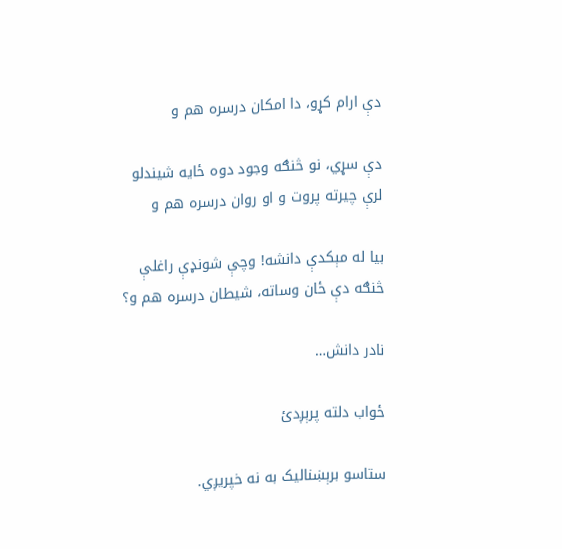دې ارام کړو، دا امکان درسره هم و

دې سړي، نو څنګه وجود دوه ځایه شیندلو
لرې چیرته پروت و او روان درسره هم و

بیا له مېکدې دانشه! وچې شونډې راغلې
څنګه دې ځان وساته، شیطان درسره هم و؟

نادر دانش…

ځواب دلته پرېږدئ

ستاسو برېښناليک به نه خپريږي.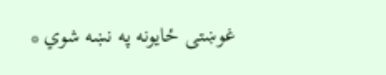غوښتى ځایونه په نښه شوي *